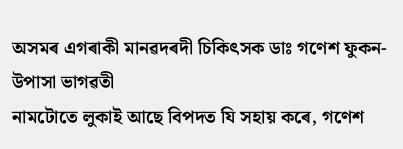অসমৰ এগৰাকী মানৱদৰদী চিকিৎসক ডাঃ গণেশ ফুকন-উপাসা ভাগৱতী
নামটোতে লুকাই আছে বিপদত যি সহায় কৰে, গণেশ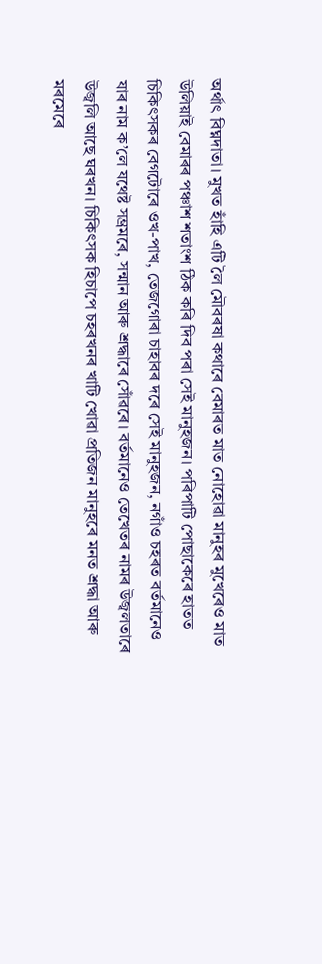অৰ্থাৎ বিঘ্নদাতা। মুখত হাঁহি এটি লৈ মৌবৰষা কথাৰে বেমাৰত মাত নোহোৱা মানুহৰ মুখেৰেও মাত উলিয়াই বেমাৰৰ পঞ্চাশ শতাংশ ঠিক কৰি দিব পৰা সেই মানুহজন। পৰিপাটি পোছাকেৰে হাতত চিকিৎসকৰ বেগটোৰে ওখ-পাখ, তেজগোৰা চাহাবৰ দৰে সেই মানুহজন, নগাঁও চহৰত বৰ্তমানেও যাৰ নাম ক’লে যথেষ্ট সম্ভ্রমৰে, সন্মান আৰু শ্ৰদ্ধাৰে সোঁৱৰে। বৰ্তমানেও তেখেতৰ নামৰ উজ্বলতাৰে উজ্বলি আছে ঘৰখন। চিকিৎসক হিচাপে চহৰখনৰ খাটি খোৱা প্ৰতিজন মানুহৰে মনত শ্ৰদ্ধা আৰু মৰমেৰে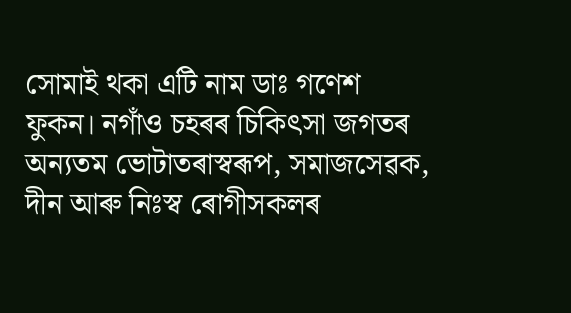সোমাই থকা এটি নাম ডাঃ গণেশ ফুকন। নগাঁও চহৰৰ চিকিৎসা জগতৰ অন্যতম ভোটাতৰাস্বৰূপ, সমাজসেৱক, দীন আৰু নিঃস্ব ৰোগীসকলৰ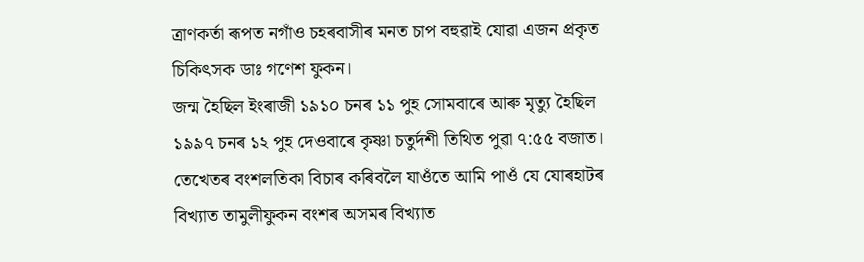ত্ৰাণকৰ্তা ৰূপত নগাঁও চহৰবাসীৰ মনত চাপ বহুৱাই যোৱা এজন প্ৰকৃত চিকিৎসক ডাঃ গণেশ ফুকন।
জন্ম হৈছিল ইংৰাজী ১৯১০ চনৰ ১১ পুহ সোমবাৰে আৰু মৃত্যু হৈছিল ১৯৯৭ চনৰ ১২ পুহ দেওবাৰে কৃষ্ণা চতুৰ্দশী তিথিত পুৱা ৭:৫৫ বজাত। তেখেতৰ বংশলতিকা বিচাৰ কৰিবলৈ যাওঁতে আমি পাওঁ যে যোৰহাটৰ বিখ্যাত তামুলীফুকন বংশৰ অসমৰ বিখ্যাত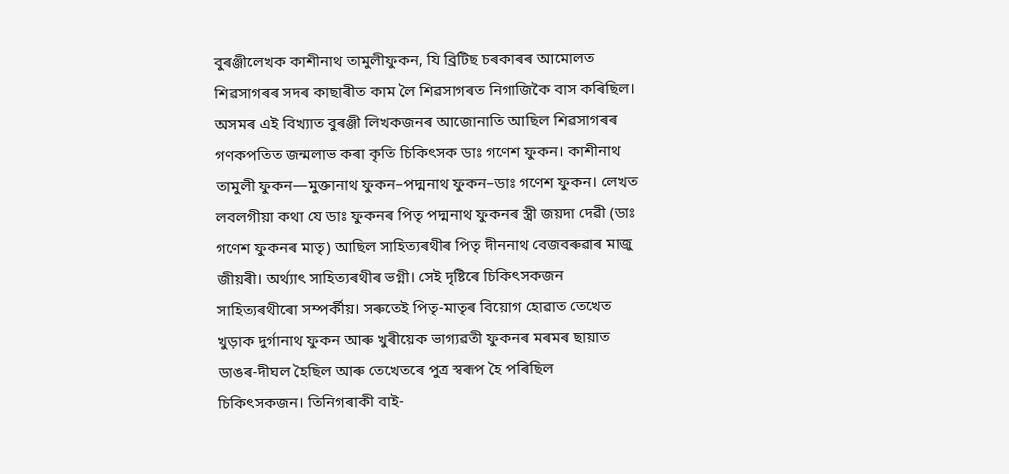বুৰঞ্জীলেখক কাশীনাথ তামুলীফুকন, যি ব্ৰিটিছ চৰকাৰৰ আমোলত শিৱসাগৰৰ সদৰ কাছাৰীত কাম লৈ শিৱসাগৰত নিগাজিকৈ বাস কৰিছিল। অসমৰ এই বিখ্যাত বুৰঞ্জী লিখকজনৰ আজোনাতি আছিল শিৱসাগৰৰ গণকপতিত জন্মলাভ কৰা কৃতি চিকিৎসক ডাঃ গণেশ ফুকন। কাশীনাথ তামুলী ফুকন—মুক্তানাথ ফুকন–পদ্মনাথ ফুকন–ডাঃ গণেশ ফুকন। লেখত লবলগীয়া কথা যে ডাঃ ফুকনৰ পিতৃ পদ্মনাথ ফুকনৰ স্ত্ৰী জয়দা দেৱী (ডাঃ গণেশ ফুকনৰ মাতৃ) আছিল সাহিত্যৰথীৰ পিতৃ দীননাথ বেজবৰুৱাৰ মাজু জীয়ৰী। অর্থ্যাৎ সাহিত্যৰথীৰ ভগ্নী। সেই দৃষ্টিৰে চিকিৎসকজন সাহিত্যৰথীৰো সম্পৰ্কীয়। সৰুতেই পিতৃ-মাতৃৰ বিয়োগ হোৱাত তেখেত খুড়াক দুৰ্গানাথ ফুকন আৰু খুৰীয়েক ভাগ্যৱতী ফুকনৰ মৰমৰ ছায়াত ডাঙৰ-দীঘল হৈছিল আৰু তেখেতৰে পুত্ৰ স্বৰূপ হৈ পৰিছিল চিকিৎসকজন। তিনিগৰাকী বাই-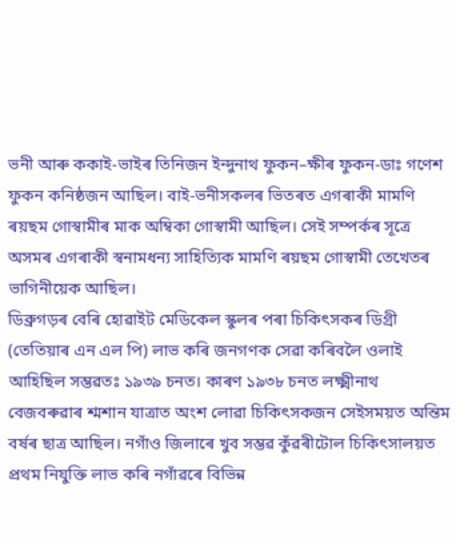ভনী আৰু ককাই-ভাইৰ তিনিজন ইন্দুনাথ ফুকন–ক্ষীৰ ফুকন-ডাঃ গণেশ ফুকন কনিষ্ঠজন আছিল। বাই-ভনীসকলৰ ভিতৰত এগৰাকী মামণি ৰয়ছম গোস্বামীৰ মাক অম্বিকা গোস্বামী আছিল। সেই সম্পৰ্কৰ সূত্ৰে অসমৰ এগৰাকী স্বনামধন্য সাহিত্যিক মামণি ৰয়ছম গোস্বামী তেখেতৰ ভাগিনীয়েক আছিল।
ডিব্ৰুগড়ৰ বেৰি হোৱাইট মেডিকেল স্কুলৰ পৰা চিকিৎসকৰ ডিগ্ৰী (তেতিয়াৰ এন এল পি) লাভ কৰি জনগণক সেৱা কৰিবলৈ ওলাই আহিছিল সম্ভৱতঃ ১৯৩৯ চনত। কাৰণ ১৯৩৮ চনত লক্ষ্মীনাথ বেজবৰুৱাৰ শ্মশান যাত্ৰাত অংশ লোৱা চিকিৎসকজন সেইসময়ত অন্তিম বৰ্ষৰ ছাত্ৰ আছিল। নগাঁও জিলাৰে খুব সম্ভৱ কুঁৱৰীটোল চিকিৎসালয়ত প্ৰথম নিযুক্তি লাভ কৰি নগাঁৱৰে বিভিন্ন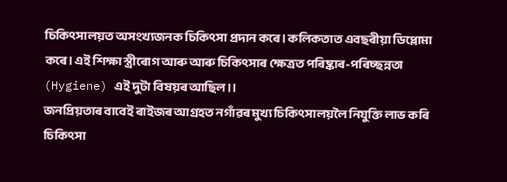চিকিৎসালয়ত অসংখ্যজনক চিকিৎসা প্ৰদান কৰে। কলিকতাত এবছৰীয়া ডিপ্লোমা কৰে। এই শিক্ষা স্ত্ৰীৰোগ আৰু আৰু চিকিৎসাৰ ক্ষেত্ৰত পৰিষ্কাৰ-পৰিচ্ছন্নতা (Hygiene) এই দুটা বিষয়ৰ আছিল।।
জনপ্ৰিয়তাৰ বাবেই ৰাইজৰ আগ্ৰহত নগাঁৱৰ মুখ্য চিকিৎসালয়লৈ নিযুক্তি লাভ কৰি চিকিৎসা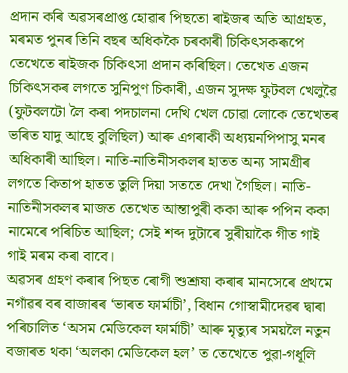প্ৰদান কৰি অৱসৰপ্ৰাপ্ত হোৱাৰ পিছতো ৰাইজৰ অতি আগ্ৰহত, মৰমত পুনৰ তিনি বছৰ অধিককৈ চৰকাৰী চিকিৎসকৰূপে তেখেতে ৰাইজক চিকিৎসা প্ৰদান কৰিছিল। তেখেত এজন চিকিৎসকৰ লগতে সুনিপুণ চিকাৰী, এজন সুদক্ষ ফুটবল খেলুৱৈ (ফুটবলটো লৈ কৰা পদচালনা দেখি খেল চোৱা লোকে তেখেতৰ ভৰিত যাদু আছে বুলিছিল) আৰু এগৰাকী অধ্যয়নপিপাসু মনৰ অধিকাৰী আছিল। নাতি-নাতিনীসকলৰ হাতত অন্য সামগ্ৰীৰ লগতে কিতাপ হাতত তুলি দিয়া সততে দেখা গৈছিল। নাতি-নাতিনীসকলৰ মাজত তেখেত আন্তাপুৰী ককা আৰু পপিন ককা নামেৰে পৰিচিত আছিল; সেই শব্দ দুটাৰে সুৰীয়াকৈ গীত গাই গাই মৰম কৰা বাবে।
অৱসৰ গ্ৰহণ কৰাৰ পিছত ৰোগী শুশ্ৰূষা কৰাৰ মানসেৰে প্ৰথমে নগাঁৱৰ বৰ বাজাৰৰ ‘ভাৰত ফাৰ্মাচী’, বিধান গোস্বামীদেৱৰ দ্বাৰা পৰিচালিত ‘অসম মেডিকেল ফাৰ্মাচী’ আৰু মৃত্যুৰ সময়লৈ নতুন বজাৰত থকা ‘অলকা মেডিকেল হল’ ত তেখেতে পুৱা-গধূলি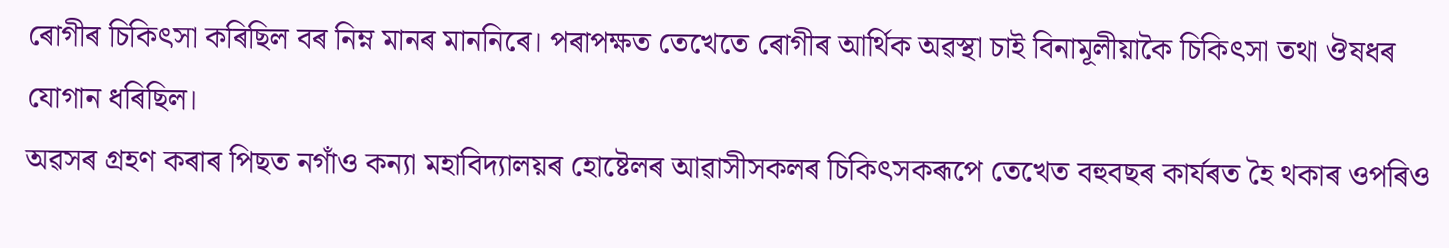ৰোগীৰ চিকিৎসা কৰিছিল বৰ নিম্ন মানৰ মাননিৰে। পৰাপক্ষত তেখেতে ৰোগীৰ আৰ্থিক অৱস্থা চাই বিনামূলীয়াকৈ চিকিৎসা তথা ঔষধৰ যোগান ধৰিছিল।
অৱসৰ গ্ৰহণ কৰাৰ পিছত নগাঁও কন্যা মহাবিদ্যালয়ৰ হোষ্টেলৰ আৱাসীসকলৰ চিকিৎসকৰূপে তেখেত বহুবছৰ কাৰ্যৰত হৈ থকাৰ ওপৰিও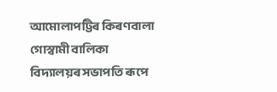আমোলাপট্টিৰ কিৰণবালা গোস্বামী বালিকা বিদ্যালয়ৰ সভাপতি ৰূপে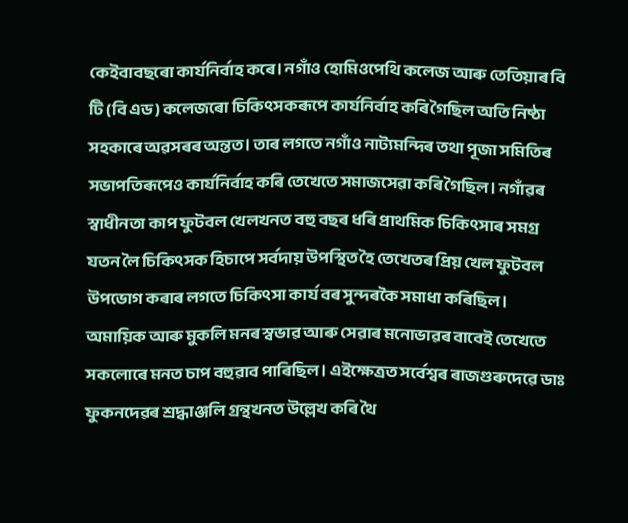কেইবাবছৰো কাৰ্যনিৰ্বাহ কৰে। নগাঁও হোমিওপেথি কলেজ আৰু তেতিয়াৰ বি টি (বি এড) কলেজৰো চিকিৎসকৰূপে কাৰ্যনিৰ্বাহ কৰি গৈছিল অতি নিষ্ঠা সহকাৰে অৱসৰৰ অন্তত। তাৰ লগতে নগাঁও নাট্যমন্দিৰ তথা পূজা সমিতিৰ সভাপতিৰূপেও কাৰ্যনিৰ্বাহ কৰি তেখেতে সমাজসেৱা কৰি গৈছিল। নগাঁৱৰ স্বাধীনতা কাপ ফুটবল খেলখনত বহু বছৰ ধৰি প্ৰাথমিক চিকিৎসাৰ সমগ্ৰ যতন লৈ চিকিৎসক হিচাপে সৰ্বদায় উপস্থিত হৈ তেখেতৰ প্রিয় খেল ফুটবল উপভোগ কৰাৰ লগতে চিকিৎসা কাৰ্য বৰ সুন্দৰকৈ সমাধা কৰিছিল।
অমায়িক আৰু মুকলি মনৰ স্বভাৱ আৰু সেৱাৰ মনোভাৱৰ বাবেই তেখেতে সকলোৰে মনত চাপ বহুৱাব পাৰিছিল। এইক্ষেত্ৰত সৰ্বেশ্বৰ ৰাজগুৰুদেৱে ডাঃ ফুকনদেৱৰ শ্ৰদ্ধাঞ্জলি গ্ৰন্থখনত উল্লেখ কৰি থৈ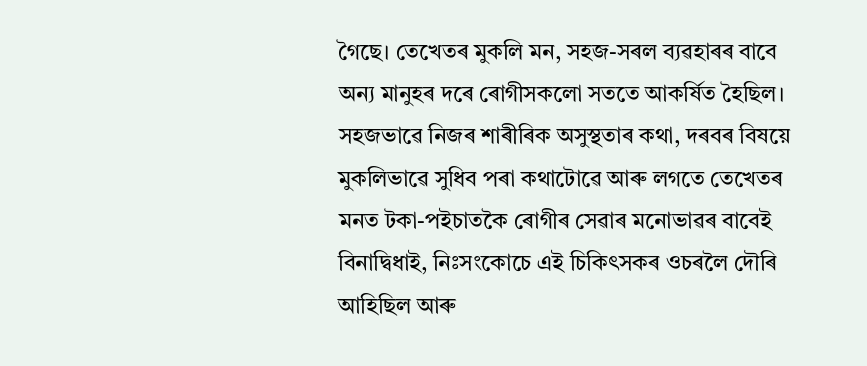গৈছে। তেখেতৰ মুকলি মন, সহজ-সৰল ব্যৱহাৰৰ বাবে অন্য মানুহৰ দৰে ৰোগীসকলো সততে আকৰ্ষিত হৈছিল। সহজভাৱে নিজৰ শাৰীৰিক অসুস্থতাৰ কথা, দৰবৰ বিষয়ে মুকলিভাৱে সুধিব পৰা কথাটোৱে আৰু লগতে তেখেতৰ মনত টকা-পইচাতকৈ ৰোগীৰ সেৱাৰ মনোভাৱৰ বাবেই বিনাদ্বিধাই, নিঃসংকোচে এই চিকিৎসকৰ ওচৰলৈ দৌৰি আহিছিল আৰু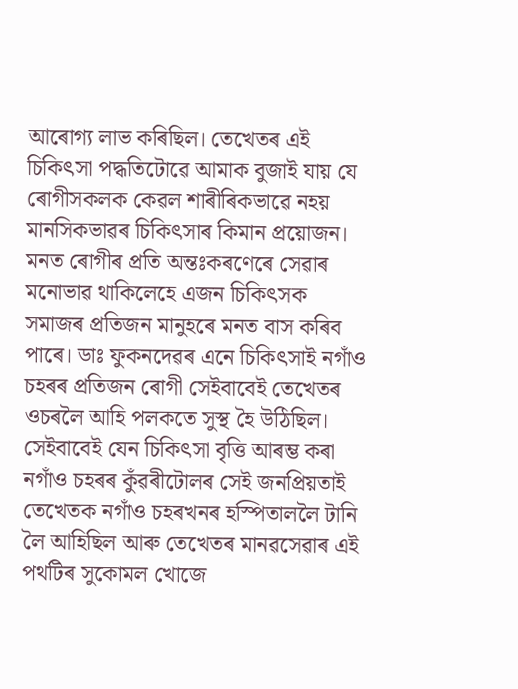আৰোগ্য লাভ কৰিছিল। তেখেতৰ এই চিকিৎসা পদ্ধতিটোৱে আমাক বুজাই যায় যে ৰোগীসকলক কেৱল শাৰীৰিকভাৱে নহয় মানসিকভাৱৰ চিকিৎসাৰ কিমান প্ৰয়োজন। মনত ৰোগীৰ প্ৰতি অন্তঃকৰণেৰে সেৱাৰ মনোভাৱ থাকিলেহে এজন চিকিৎসক সমাজৰ প্ৰতিজন মানুহৰে মনত বাস কৰিব পাৰে। ডাঃ ফুকনদেৱৰ এনে চিকিৎসাই নগাঁও চহৰৰ প্ৰতিজন ৰোগী সেইবাবেই তেখেতৰ ওচৰলৈ আহি পলকতে সুস্থ হৈ উঠিছিল। সেইবাবেই যেন চিকিৎসা বৃত্তি আৰম্ভ কৰা নগাঁও চহৰৰ কুঁৱৰীটোলৰ সেই জনপ্ৰিয়তাই তেখেতক নগাঁও চহৰখনৰ হস্পিতাললৈ টানি লৈ আহিছিল আৰু তেখেতৰ মানৱসেৱাৰ এই পথটিৰ সুকোমল খোজে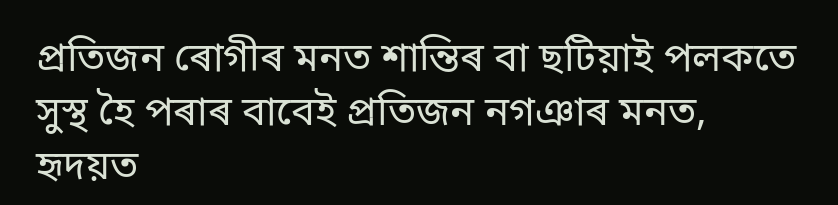প্ৰতিজন ৰোগীৰ মনত শান্তিৰ বা ছটিয়াই পলকতে সুস্থ হৈ পৰাৰ বাবেই প্ৰতিজন নগঞাৰ মনত, হৃদয়ত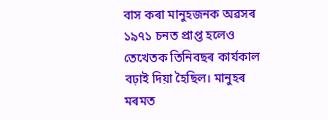বাস কৰা মানুহজনক অৱসৰ ১৯৭১ চনত প্ৰাপ্ত হলেও তেখেতক তিনিবছৰ কাৰ্যকাল বঢ়াই দিয়া হৈছিল। মানুহৰ মৰমত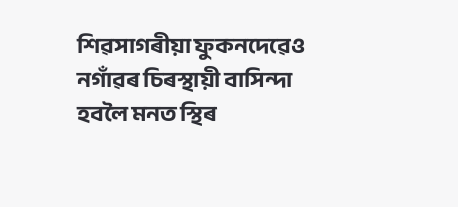শিৱসাগৰীয়া ফুকনদেৱেও নগাঁৱৰ চিৰস্থায়ী বাসিন্দা হবলৈ মনত স্থিৰ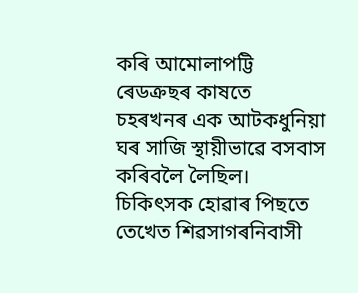কৰি আমোলাপট্টি ৰেডক্ৰছৰ কাষতে চহৰখনৰ এক আটকধুনিয়া ঘৰ সাজি স্থায়ীভাৱে বসবাস কৰিবলৈ লৈছিল।
চিকিৎসক হোৱাৰ পিছতে তেখেত শিৱসাগৰনিবাসী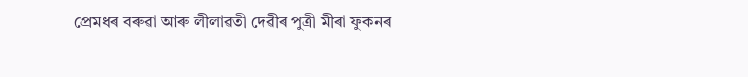প্ৰেমধৰ বৰুৱা আৰু লীলাৱতী দেৱীৰ পুত্ৰী মীৰা ফুকনৰ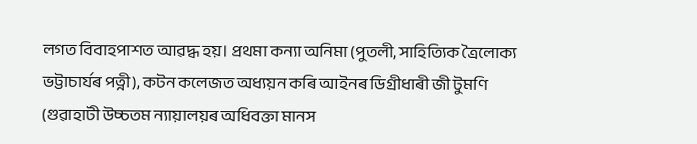লগত বিবাহপাশত আৱদ্ধ হয়। প্ৰথমা কন্যা অনিমা (পুতলী, সাহিত্যিক ত্ৰৈলোক্য ভট্টাচাৰ্যৰ পত্নী), কটন কলেজত অধ্যয়ন কৰি আইনৰ ডিগ্ৰীধাৰী জী টুমণি (গুৱাহাটী উচ্চতম ন্যায়ালয়ৰ অধিবক্তা মানস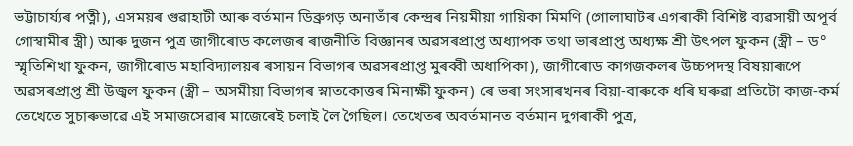ভট্টাচাৰ্য্যৰ পত্নী), এসময়ৰ গুৱাহাটী আৰু বৰ্তমান ডিব্ৰুগড় অনাতাঁৰ কেন্দ্রৰ নিয়মীয়া গায়িকা মিমণি (গোলাঘাটৰ এগৰাকী বিশিষ্ট ব্যৱসায়ী অপূৰ্ব গোস্বামীৰ স্ত্ৰী) আৰু দুজন পুত্ৰ জাগীৰোড কলেজৰ ৰাজনীতি বিজ্ঞানৰ অৱসৰপ্ৰাপ্ত অধ্যাপক তথা ভাৰপ্ৰাপ্ত অধ্যক্ষ শ্ৰী উৎপল ফুকন (স্ত্রী – ড° স্মৃতিশিখা ফুকন, জাগীৰোড মহাবিদ্যালয়ৰ ৰসায়ন বিভাগৰ অৱসৰপ্ৰাপ্ত মুৰব্বী অধাপিকা), জাগীৰোড কাগজকলৰ উচ্চপদস্থ বিষয়াৰূপে অৱসৰপ্ৰাপ্ত শ্ৰী উজ্বল ফুকন (স্ত্ৰী – অসমীয়া বিভাগৰ স্নাতকোত্তৰ মিনাক্ষী ফুকন) ৰে ভৰা সংসাৰখনৰ বিয়া-বাৰুকে ধৰি ঘৰুৱা প্ৰতিটো কাজ-কৰ্ম তেখেতে সুচাৰুভাৱে এই সমাজসেৱাৰ মাজেৰেই চলাই লৈ গৈছিল। তেখেতৰ অবৰ্তমানত বৰ্তমান দুগৰাকী পুত্ৰ,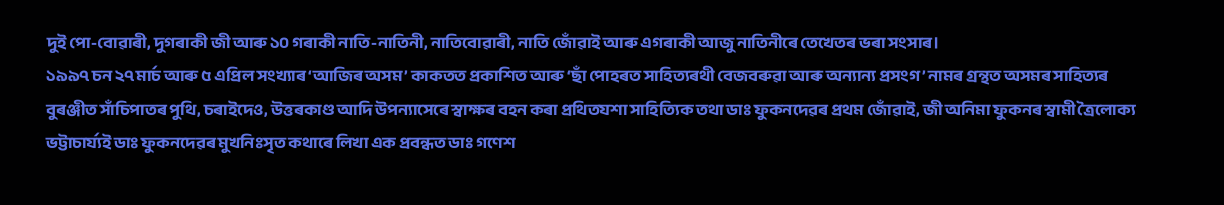দুই পো-বোৱাৰী, দুগৰাকী জী আৰু ১০ গৰাকী নাতি-নাতিনী, নাতিবোৱাৰী, নাতি জোঁৱাই আৰু এগৰাকী আজু নাতিনীৰে তেখেতৰ ভৰা সংসাৰ।
১৯৯৭ চন ২৭ মার্চ আৰু ৫ এপ্রিল সংখ্যাৰ ‘আজিৰ অসম’ কাকতত প্রকাশিত আৰু ‘ছাঁ পোহৰত সাহিত্যৰথী বেজবৰুৱা আৰু অন্যান্য প্ৰসংগ’ নামৰ গ্ৰন্থত অসমৰ সাহিত্যৰ বুৰঞ্জীত সাঁচিপাতৰ পুথি, চৰাইদেও, উত্তৰকাণ্ড আদি উপন্যাসেৰে স্বাক্ষৰ বহন কৰা প্ৰথিতযশা সাহিত্যিক তথা ডাঃ ফুকনদেৱৰ প্ৰথম জোঁৱাই, জী অনিমা ফুকনৰ স্বামী ত্ৰৈলোক্য ভট্টাচাৰ্য্যই ডাঃ ফুকনদেৱৰ মুখনিঃসৃত কথাৰে লিখা এক প্ৰবন্ধত ডাঃ গণেশ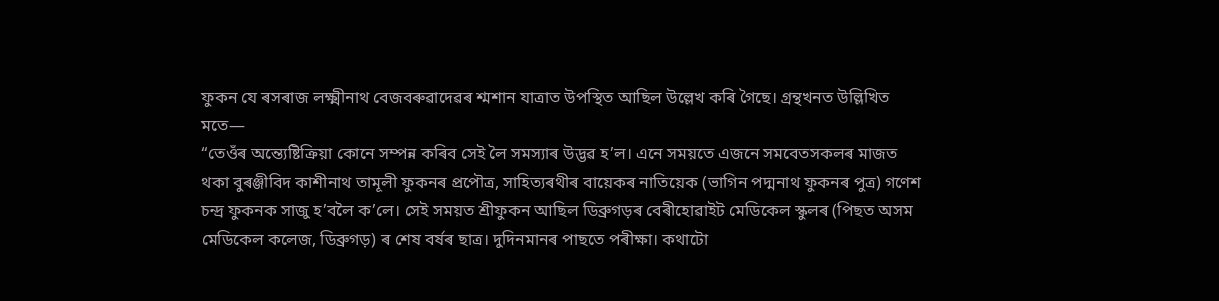ফুকন যে ৰসৰাজ লক্ষ্মীনাথ বেজবৰুৱাদেৱৰ শ্মশান যাত্ৰাত উপস্থিত আছিল উল্লেখ কৰি গৈছে। গ্ৰন্থখনত উল্লিখিত মতে—
“তেওঁৰ অন্ত্যেষ্টিক্রিয়া কোনে সম্পন্ন কৰিব সেই লৈ সমস্যাৰ উদ্ভৱ হ’ল। এনে সময়তে এজনে সমবেতসকলৰ মাজত থকা বুৰঞ্জীবিদ কাশীনাথ তামূলী ফুকনৰ প্রপৌত্র, সাহিত্যৰথীৰ বায়েকৰ নাতিয়েক (ভাগিন পদ্মনাথ ফুকনৰ পুত্ৰ) গণেশ চন্দ্র ফুকনক সাজু হ’বলৈ ক’লে। সেই সময়ত শ্রীফুকন আছিল ডিব্ৰুগড়ৰ বেৰীহোৱাইট মেডিকেল স্কুলৰ (পিছত অসম মেডিকেল কলেজ, ডিব্ৰুগড়) ৰ শেষ বৰ্ষৰ ছাত্ৰ। দুদিনমানৰ পাছতে পৰীক্ষা। কথাটো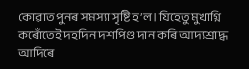কোৱাত পুনৰ সমস্যা সৃষ্টি হ’ল। যিহেতু মুখাগ্নি কৰোঁতেই দহদিন দশপিণ্ড দান কৰি আদ্যশ্রাদ্ধ আদিৰে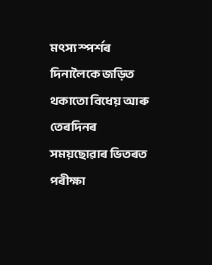মৎস্য স্পৰ্শৰ দিনালৈকে জড়িত থকাতো বিধেয় আৰু তেৰদিনৰ সময়ছোৱাৰ ভিতৰত পৰীক্ষা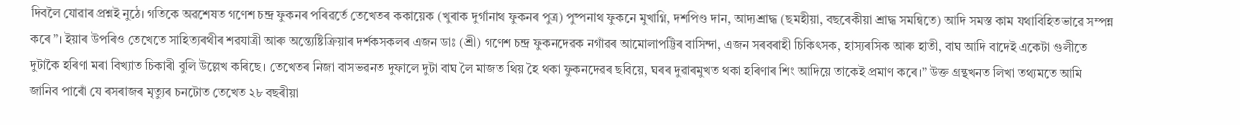দিবলৈ যোৱাৰ প্রশ্নই নুঠে। গতিকে অৱশেষত গণেশ চন্দ্ৰ ফুকনৰ পৰিৱৰ্তে তেখেতৰ ককায়েক (খুৰাক দুর্গানাথ ফুকনৰ পুত্র) পুষ্পনাথ ফুকনে মুখাগ্নি, দশপিণ্ড দান, আদ্যশ্রাদ্ধ (ছমহীয়া, বছৰেকীয়া শ্রাদ্ধ সমন্বিতে) আদি সমস্ত কাম যথাবিহিতভাৱে সম্পন্ন কৰে”। ইয়াৰ উপৰিও তেখেতে সাহিত্যৰথীৰ শৱযাত্ৰী আৰু অন্ত্যেষ্টিক্ৰিয়াৰ দৰ্শকসকলৰ এজন ডাঃ (শ্রী) গণেশ চন্দ্র ফুকনদেৱক নগাঁৱৰ আমোলাপট্টিৰ বাসিন্দা, এজন সৰবৰাহী চিকিৎসক, হাস্যৰসিক আৰু হাতী, বাঘ আদি বাদেই একেটা গুলীতে দুটাকৈ হৰিণা মৰা বিখ্যাত চিকাৰী বুলি উল্লেখ কৰিছে। তেখেতৰ নিজা বাসভৱনত দুফালে দুটা বাঘ লৈ মাজত থিয় হৈ থকা ফুকনদেৱৰ ছবিয়ে, ঘৰৰ দুৱাৰমুখত থকা হৰিণাৰ শিং আদিয়ে তাকেই প্ৰমাণ কৰে।” উক্ত গ্ৰন্থখনত লিখা তথ্যমতে আমি জানিব পাৰোঁ যে ৰসৰাজৰ মৃত্যুৰ চনটোত তেখেত ২৮ বছৰীয়া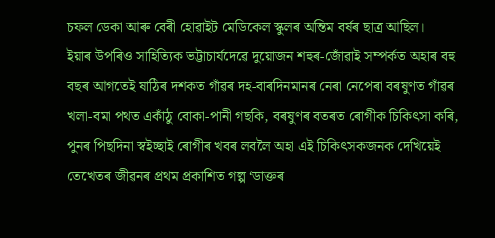চফল ডেকা আৰু বেৰী হোৱাইট মেডিকেল স্কুলৰ অন্তিম বৰ্ষৰ ছাত্ৰ আছিল।
ইয়াৰ উপৰিও সাহিত্যিক ভট্টাচাৰ্যদেৱে দুয়োজন শহুৰ-জোঁৱাই সম্পৰ্কত অহাৰ বহু বছৰ আগতেই ষাঠিৰ দশকত গাঁৱৰ দহ-বাৰদিনমানৰ নেৰা নেপেৰা বৰষুণত গাঁৱৰ খলা-বমা পথত একাঁঠু বোকা-পানী গছকি, বৰষুণৰ বতৰত ৰোগীক চিকিৎসা কৰি, পুনৰ পিছদিনা স্বইচ্ছাই ৰোগীৰ খবৰ লবলৈ অহা এই চিকিৎসকজনক দেখিয়েই তেখেতৰ জীৱনৰ প্ৰথম প্ৰকাশিত গল্প ‘ডাক্তৰ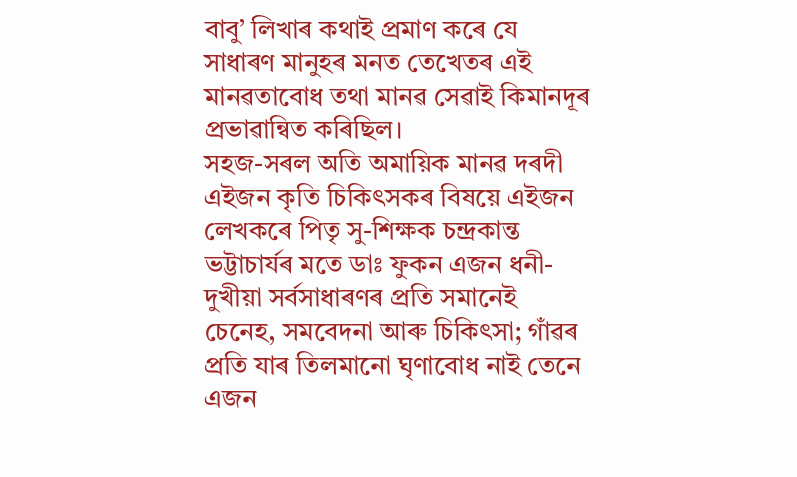বাবু’ লিখাৰ কথাই প্ৰমাণ কৰে যে সাধাৰণ মানুহৰ মনত তেখেতৰ এই মানৱতাবোধ তথা মানৱ সেৱাই কিমানদূৰ প্ৰভাৱান্বিত কৰিছিল।
সহজ-সৰল অতি অমায়িক মানৱ দৰদী এইজন কৃতি চিকিৎসকৰ বিষয়ে এইজন লেখকৰে পিতৃ সু-শিক্ষক চন্দ্ৰকান্ত ভট্টাচাৰ্যৰ মতে ডাঃ ফুকন এজন ধনী-দুখীয়া সৰ্বসাধাৰণৰ প্ৰতি সমানেই চেনেহ, সমবেদনা আৰু চিকিৎসা; গাঁৱৰ প্ৰতি যাৰ তিলমানো ঘৃণাবোধ নাই তেনে এজন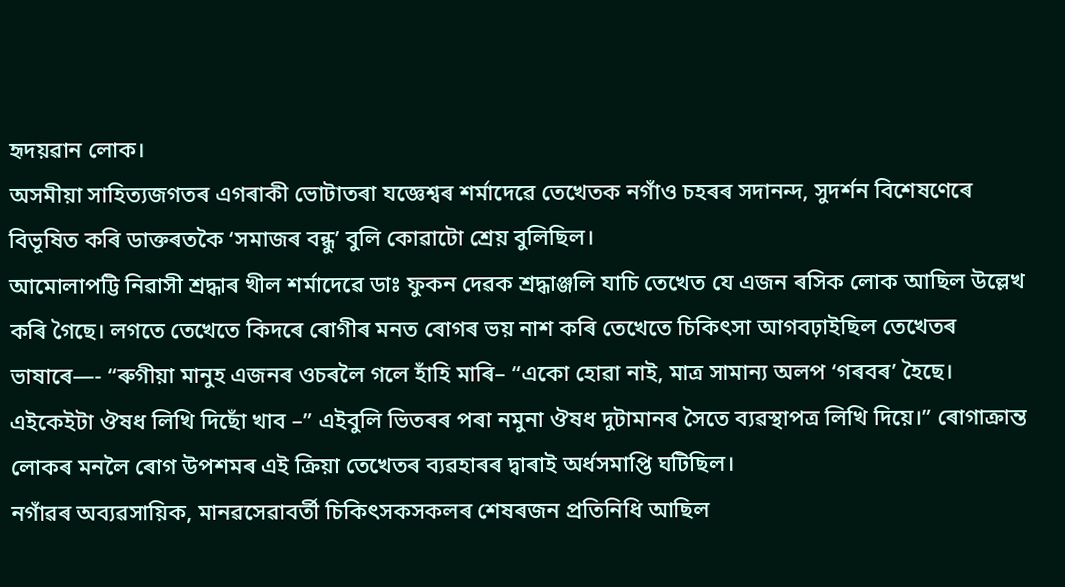হৃদয়ৱান লোক।
অসমীয়া সাহিত্যজগতৰ এগৰাকী ভোটাতৰা যজ্ঞেশ্বৰ শৰ্মাদেৱে তেখেতক নগাঁও চহৰৰ সদানন্দ, সুদৰ্শন বিশেষণেৰে বিভূষিত কৰি ডাক্তৰতকৈ ‘সমাজৰ বন্ধু’ বুলি কোৱাটো শ্ৰেয় বুলিছিল।
আমোলাপট্টি নিৱাসী শ্ৰদ্ধাৰ খীল শৰ্মাদেৱে ডাঃ ফুকন দেৱক শ্ৰদ্ধাঞ্জলি যাচি তেখেত যে এজন ৰসিক লোক আছিল উল্লেখ কৰি গৈছে। লগতে তেখেতে কিদৰে ৰোগীৰ মনত ৰোগৰ ভয় নাশ কৰি তেখেতে চিকিৎসা আগবঢ়াইছিল তেখেতৰ ভাষাৰে—- “ৰুগীয়া মানুহ এজনৰ ওচৰলৈ গলে হাঁহি মাৰি– “একো হোৱা নাই, মাত্ৰ সামান্য অলপ ‘গৰবৰ’ হৈছে। এইকেইটা ঔষধ লিখি দিছোঁ খাব –” এইবুলি ভিতৰৰ পৰা নমুনা ঔষধ দুটামানৰ সৈতে ব্যৱস্থাপত্ৰ লিখি দিয়ে।” ৰোগাক্ৰান্ত লোকৰ মনলৈ ৰোগ উপশমৰ এই ক্ৰিয়া তেখেতৰ ব্যৱহাৰৰ দ্বাৰাই অৰ্ধসমাপ্তি ঘটিছিল।
নগাঁৱৰ অব্যৱসায়িক, মানৱসেৱাবৰ্তী চিকিৎসকসকলৰ শেষৰজন প্ৰতিনিধি আছিল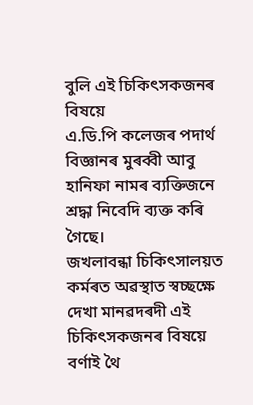বুলি এই চিকিৎসকজনৰ বিষয়ে
এ.ডি.পি কলেজৰ পদাৰ্থ বিজ্ঞানৰ মুৰব্বী আবু হানিফা নামৰ ব্যক্তিজনে শ্ৰদ্ধা নিবেদি ব্যক্ত কৰি গৈছে।
জখলাবন্ধা চিকিৎসালয়ত কৰ্মৰত অৱস্থাত স্বচ্ছক্ষে দেখা মানৱদৰদী এই চিকিৎসকজনৰ বিষয়ে বৰ্ণাই থৈ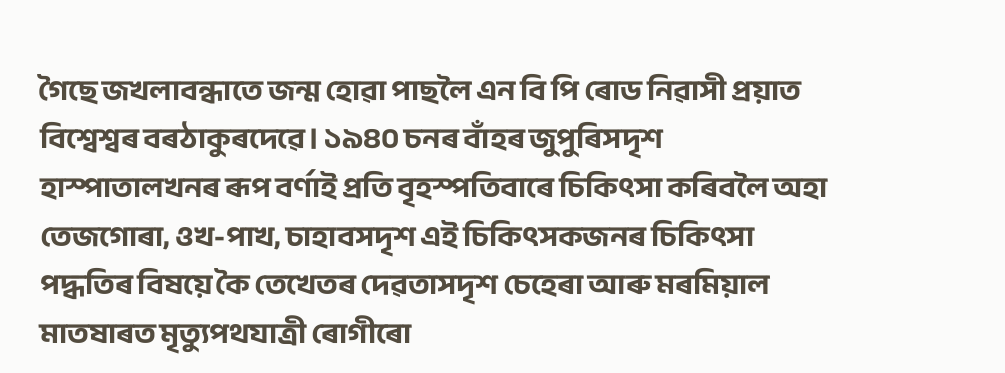গৈছে জখলাবন্ধাতে জন্ম হোৱা পাছলৈ এন বি পি ৰোড নিৱাসী প্ৰয়াত বিশ্বেশ্বৰ বৰঠাকুৰদেৱে। ১৯৪০ চনৰ বাঁহৰ জুপুৰিসদৃশ হাস্পাতালখনৰ ৰূপ বৰ্ণাই প্ৰতি বৃহস্পতিবাৰে চিকিৎসা কৰিবলৈ অহা তেজগোৰা, ওখ-পাখ, চাহাবসদৃশ এই চিকিৎসকজনৰ চিকিৎসা পদ্ধতিৰ বিষয়ে কৈ তেখেতৰ দেৱতাসদৃশ চেহেৰা আৰু মৰমিয়াল মাতষাৰত মৃত্যুপথযাত্ৰী ৰোগীৰো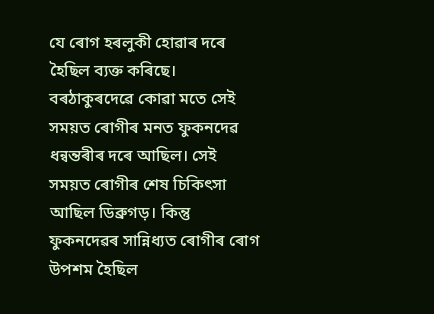যে ৰোগ হৰলুকী হোৱাৰ দৰে হৈছিল ব্যক্ত কৰিছে। বৰঠাকুৰদেৱে কোৱা মতে সেই সময়ত ৰোগীৰ মনত ফুকনদেৱ ধন্বন্তৰীৰ দৰে আছিল। সেই সময়ত ৰোগীৰ শেষ চিকিৎসা আছিল ডিব্ৰুগড়। কিন্তু ফুকনদেৱৰ সান্নিধ্যত ৰোগীৰ ৰোগ উপশম হৈছিল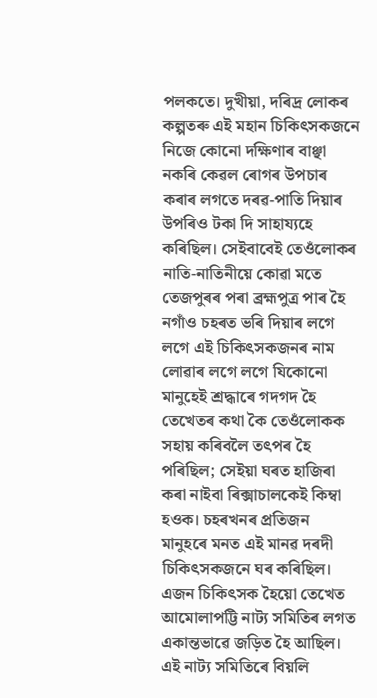পলকতে। দুখীয়া, দৰিদ্ৰ লোকৰ কল্পতৰু এই মহান চিকিৎসকজনে নিজে কোনো দক্ষিণাৰ বাঞ্ছা নকৰি কেৱল ৰোগৰ উপচাৰ কৰাৰ লগতে দৰৱ-পাতি দিয়াৰ উপৰিও টকা দি সাহায্যহে কৰিছিল। সেইবাবেই তেওঁলোকৰ নাতি-নাতিনীয়ে কোৱা মতে তেজপুৰৰ পৰা ব্ৰহ্মপুত্ৰ পাৰ হৈ নগাঁও চহৰত ভৰি দিয়াৰ লগে লগে এই চিকিৎসকজনৰ নাম লোৱাৰ লগে লগে যিকোনো মানুহেই শ্ৰদ্ধাৰে গদগদ হৈ তেখেতৰ কথা কৈ তেওঁলোকক সহায় কৰিবলৈ তৎপৰ হৈ পৰিছিল; সেইয়া ঘৰত হাজিৰা কৰা নাইবা ৰিক্সাচালকেই কিম্বা হওক। চহৰখনৰ প্ৰতিজন মানুহৰে মনত এই মানৱ দৰদী চিকিৎসকজনে ঘৰ কৰিছিল।
এজন চিকিৎসক হৈয়ো তেখেত আমোলাপট্টি নাট্য সমিতিৰ লগত একান্তভাৱে জড়িত হৈ আছিল। এই নাট্য সমিতিৰে বিয়লি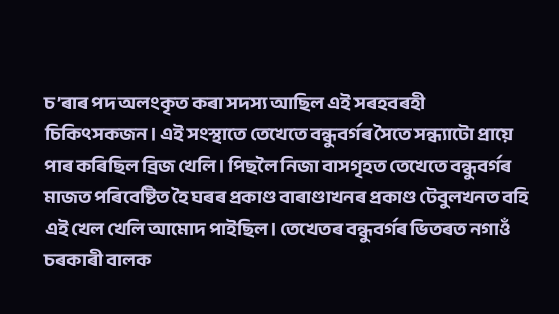চ’ৰাৰ পদ অলংকৃত কৰা সদস্য আছিল এই সৰহবৰহী চিকিৎসকজন। এই সংস্থাতে তেখেতে বন্ধুবৰ্গৰ সৈতে সন্ধ্যাটো প্ৰায়ে পাৰ কৰিছিল ব্ৰিজ খেলি। পিছলৈ নিজা বাসগৃহত তেখেতে বন্ধুবৰ্গৰ মাজত পৰিবেষ্টিত হৈ ঘৰৰ প্ৰকাণ্ড বাৰাণ্ডাখনৰ প্ৰকাণ্ড টেবুলখনত বহি এই খেল খেলি আমোদ পাইছিল। তেখেতৰ বন্ধুবৰ্গৰ ভিতৰত নগাওঁ চৰকাৰী বালক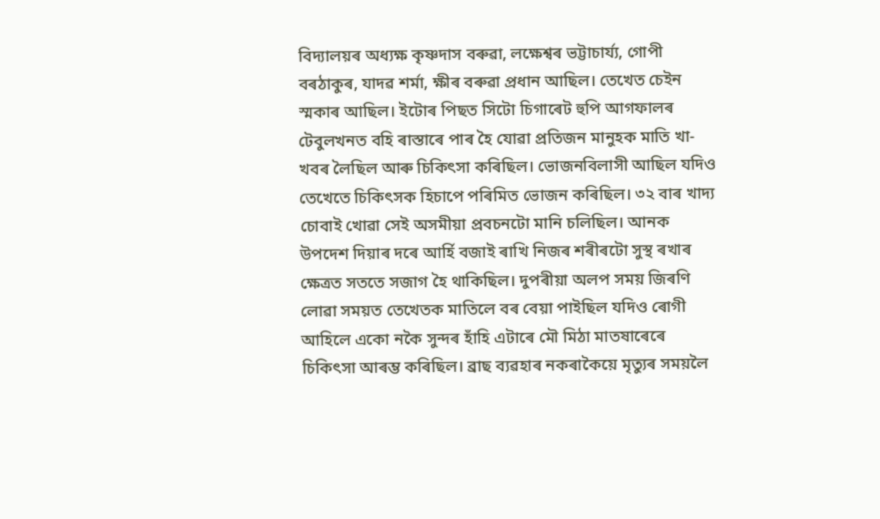বিদ্যালয়ৰ অধ্যক্ষ কৃষ্ণদাস বৰুৱা, লক্ষেশ্বৰ ভট্টাচাৰ্য্য, গোপী বৰঠাকুৰ, যাদৱ শৰ্মা, ক্ষীৰ বৰুৱা প্ৰধান আছিল। তেখেত চেইন স্মকাৰ আছিল। ইটোৰ পিছত সিটো চিগাৰেট হুপি আগফালৰ টেবুলখনত বহি ৰাস্তাৰে পাৰ হৈ যোৱা প্ৰতিজন মানুহক মাতি খা-খবৰ লৈছিল আৰু চিকিৎসা কৰিছিল। ভোজনবিলাসী আছিল যদিও তেখেতে চিকিৎসক হিচাপে পৰিমিত ভোজন কৰিছিল। ৩২ বাৰ খাদ্য চোবাই খোৱা সেই অসমীয়া প্ৰবচনটো মানি চলিছিল। আনক উপদেশ দিয়াৰ দৰে আৰ্হি বজাই ৰাখি নিজৰ শৰীৰটো সুস্থ ৰখাৰ ক্ষেত্ৰত সততে সজাগ হৈ থাকিছিল। দুপৰীয়া অলপ সময় জিৰণি লোৱা সময়ত তেখেতক মাতিলে বৰ বেয়া পাইছিল যদিও ৰোগী আহিলে একো নকৈ সুন্দৰ হাঁহি এটাৰে মৌ মিঠা মাতষাৰেৰে চিকিৎসা আৰম্ভ কৰিছিল। ব্ৰাছ ব্যৱহাৰ নকৰাকৈয়ে মৃত্যুৰ সময়লৈ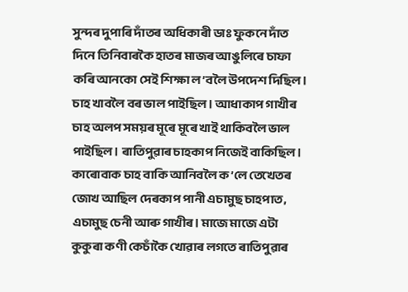সুন্দৰ দুপাৰি দাঁতৰ অধিকাৰী ডাঃ ফুকনে দাঁত দিনে তিনিবাৰকৈ হাতৰ মাজৰ আঙুলিৰে চাফা কৰি আনকো সেই শিক্ষা ল’বলৈ উপদেশ দিছিল। চাহ খাবলৈ বৰ ভাল পাইছিল। আধাকাপ গাখীৰ চাহ অলপ সময়ৰ মূৰে মূৰে খাই থাকিবলৈ ভাল পাইছিল। ৰাতিপুৱাৰ চাহকাপ নিজেই বাকিছিল। কাৰোবাক চাহ বাকি আনিবলৈ ক’লে তেখেতৰ জোখ আছিল দেৰকাপ পানী এচামুছ চাহপাত, এচামুছ চেনী আৰু গাখীৰ। মাজে মাজে এটা কুকুৰা কণী কেচাঁকৈ খোৱাৰ লগতে ৰাতিপুৱাৰ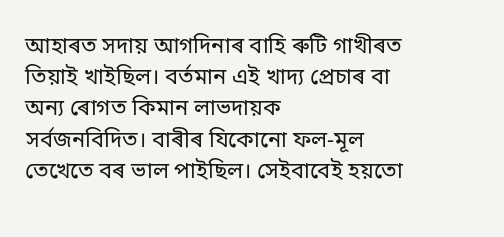আহাৰত সদায় আগদিনাৰ বাহি ৰুটি গাখীৰত তিয়াই খাইছিল। বৰ্তমান এই খাদ্য প্ৰেচাৰ বা অন্য ৰোগত কিমান লাভদায়ক সৰ্বজনবিদিত। বাৰীৰ যিকোনো ফল-মূল তেখেতে বৰ ভাল পাইছিল। সেইবাবেই হয়তো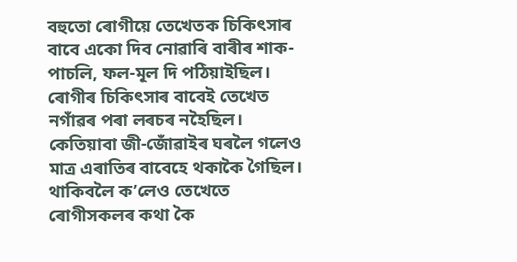বহুতো ৰোগীয়ে তেখেতক চিকিৎসাৰ বাবে একো দিব নোৱাৰি বাৰীৰ শাক-পাচলি, ফল-মূল দি পঠিয়াইছিল। ৰোগীৰ চিকিৎসাৰ বাবেই তেখেত নগাঁৱৰ পৰা লৰচৰ নহৈছিল। কেতিয়াবা জী-জোঁৱাইৰ ঘৰলৈ গলেও মাত্ৰ এৰাতিৰ বাবেহে থকাকৈ গৈছিল। থাকিবলৈ ক’লেও তেখেতে ৰোগীসকলৰ কথা কৈ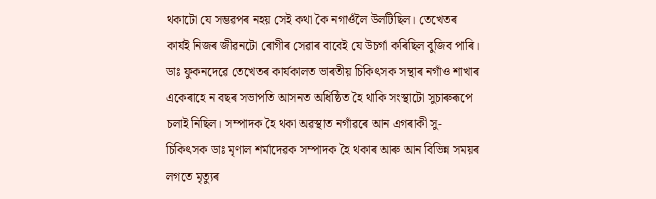থকাটো যে সম্ভৱপৰ নহয় সেই কথা কৈ নগাওঁলৈ উলটিছিল। তেখেতৰ কাৰ্যই নিজৰ জীৱনটো ৰোগীৰ সেৱাৰ বাবেই যে উচৰ্গা কৰিছিল বুজিব পাৰি।
ডাঃ ফুকনদেৱে তেখেতৰ কাৰ্যকালত ভাৰতীয় চিকিৎসক সন্থাৰ নগাঁও শাখাৰ একেৰাহে ন বছৰ সভাপতি আসনত অধিষ্ঠিত হৈ থাকি সংস্থাটো সুচাৰুৰূপে চলাই নিছিল। সম্পাদক হৈ থকা অৱস্থাত নগাঁৱৰে আন এগৰাকী সু-চিকিৎসক ডাঃ মৃণাল শৰ্মাদেৱক সম্পাদক হৈ থকাৰ আৰু আন বিভিন্ন সময়ৰ লগতে মৃত্যুৰ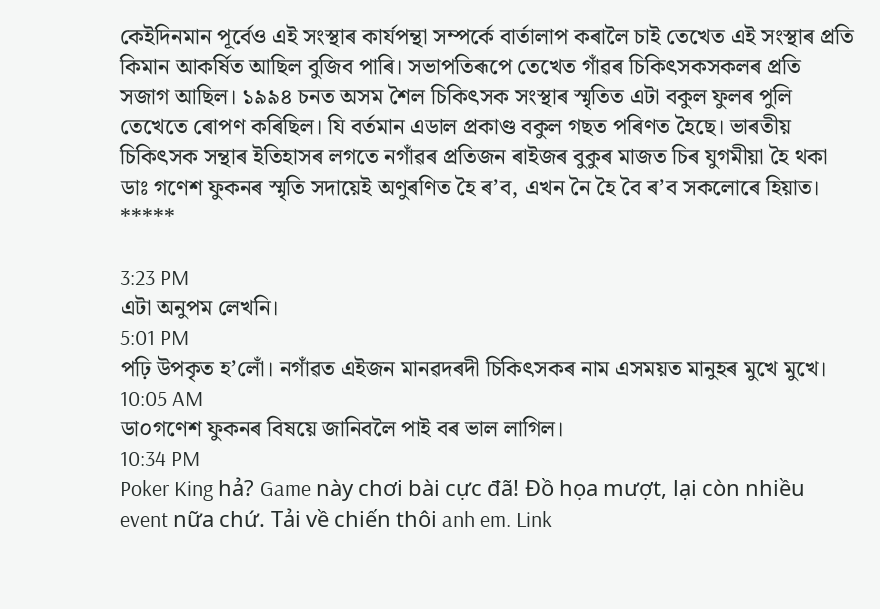কেইদিনমান পূৰ্বেও এই সংস্থাৰ কাৰ্যপন্থা সম্পৰ্কে বাৰ্তালাপ কৰালৈ চাই তেখেত এই সংস্থাৰ প্ৰতি কিমান আকৰ্ষিত আছিল বুজিব পাৰি। সভাপতিৰূপে তেখেত গাঁৱৰ চিকিৎসকসকলৰ প্ৰতি সজাগ আছিল। ১৯৯৪ চনত অসম শৈল চিকিৎসক সংস্থাৰ স্মৃতিত এটা বকুল ফুলৰ পুলি তেখেতে ৰোপণ কৰিছিল। যি বৰ্তমান এডাল প্ৰকাণ্ড বকুল গছত পৰিণত হৈছে। ভাৰতীয় চিকিৎসক সন্থাৰ ইতিহাসৰ লগতে নগাঁৱৰ প্ৰতিজন ৰাইজৰ বুকুৰ মাজত চিৰ যুগমীয়া হৈ থকা ডাঃ গণেশ ফুকনৰ স্মৃতি সদায়েই অণুৰণিত হৈ ৰ’ব, এখন নৈ হৈ বৈ ৰ’ব সকলোৰে হিয়াত।
*****

3:23 PM
এটা অনুপম লেখনি।
5:01 PM
পঢ়ি উপকৃত হ’লোঁ। নগাঁৱত এইজন মানৱদৰদী চিকিৎসকৰ নাম এসময়ত মানুহৰ মুখে মুখে।
10:05 AM
ডা০গণেশ ফুকনৰ বিষয়ে জানিবলৈ পাই বৰ ভাল লাগিল।
10:34 PM
Poker King hả? Game này chơi bài cực đã! Đồ họa mượt, lại còn nhiều event nữa chứ. Tải về chiến thôi anh em. Link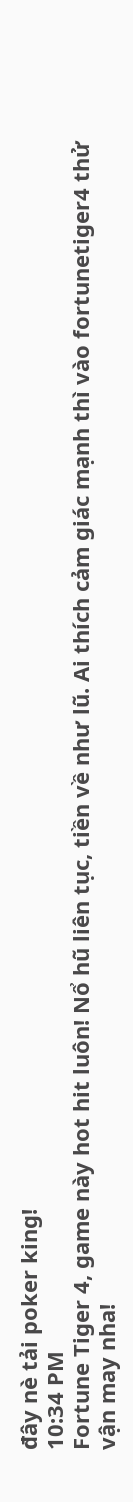đây nè tải poker king!
10:34 PM
Fortune Tiger 4, game này hot hit luôn! Nổ hũ liên tục, tiền về như lũ. Ai thích cảm giác mạnh thì vào fortunetiger4 thử vận may nha!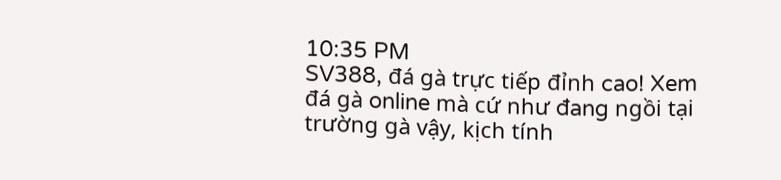10:35 PM
SV388, đá gà trực tiếp đỉnh cao! Xem đá gà online mà cứ như đang ngồi tại trường gà vậy, kịch tính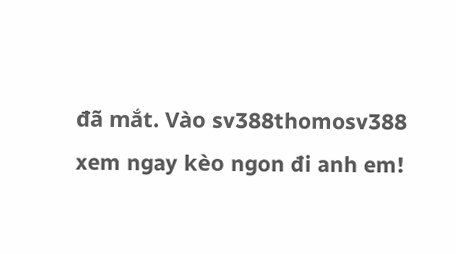đã mắt. Vào sv388thomosv388 xem ngay kèo ngon đi anh em!